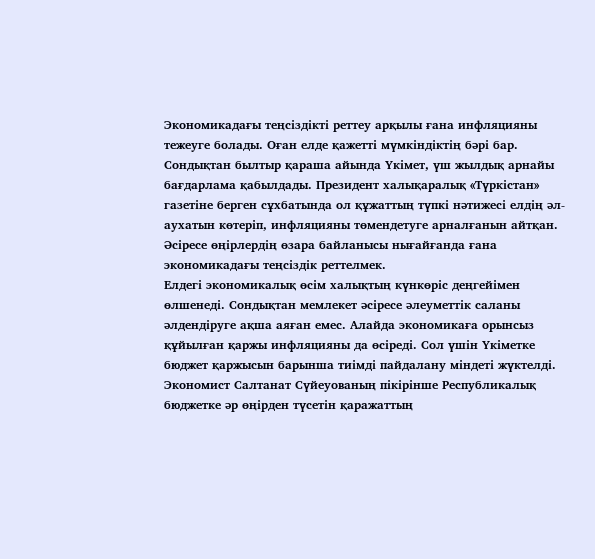Экономикадағы теңсіздікті реттеу арқылы ғана инфляцияны тежеуге болады. Оған елде қажетті мүмкіндіктің бәрі бар. Сондықтан былтыр қараша айында Үкімет, үш жылдық арнайы бағдарлама қабылдады. Президент халықаралық «Түркістан» газетіне берген сұхбатында ол құжаттың түпкі нәтижесі елдің әл-аухатын көтеріп, инфляцияны төмендетуге арналғанын айтқан. Әсіресе өңірлердің өзара байланысы нығайғанда ғана экономикадағы теңсіздік реттелмек.
Елдегі экономикалық өсім халықтың күнкөріс деңгейімен өлшенеді. Сондықтан мемлекет әсіресе әлеуметтік саланы әлдендіруге ақша аяған емес. Алайда экономикаға орынсыз құйылған қаржы инфляцияны да өсіреді. Сол үшін Үкіметке бюджет қаржысын барынша тиімді пайдалану міндеті жүктелді. Экономист Салтанат Сүйеуованың пікірінше Республикалық бюджетке әр өңірден түсетін қаражаттың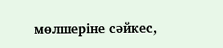мөлшеріне сәйкес,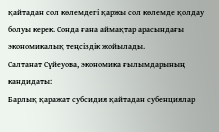қайтадан сол көлемдегі қаржы сол көлемде қолдау болуы керек. Сонда ғана аймақтар арасындағы экономикалық теңсіздік жойылады.
Салтанат Сүйеуова, экономика ғылымдарының кандидаты:
Барлық қаражат субсидия қайтадан субенциялар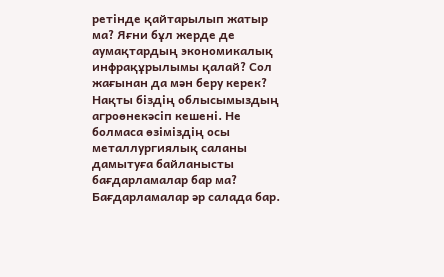ретінде қайтарылып жатыр ма? Яғни бұл жерде де аумақтардың экономикалық инфрақұрылымы қалай? Сол жағынан да мән беру керек? Нақты біздің облысымыздың агроөнекәсіп кешені. Не болмаса өзіміздің осы металлургиялық саланы дамытуға байланысты бағдарламалар бар ма?
Бағдарламалар әр салада бар.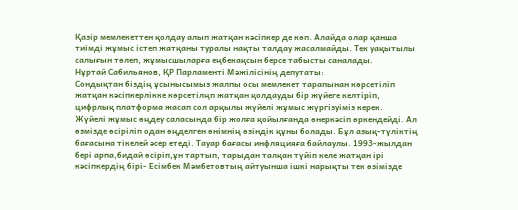Қазір мемлекеттен қолдау алып жатқан кәсіпкер де көп. Алайда олар қанша тиімді жұмыс істеп жатқаны туралы нақты талдау жасалмайды. Тек уақытылы салығын төлеп, жұмысшыларға еңбекақсын берсе табысты саналады.
Нұртай Сабильянов, ҚР Парламенті Мәжілісінің депутаты:
Сондықтан біздің ұсынысымыз жалпы осы мемлекет тарапынан көрсетіліп жатқан кәсіпкерлікке көрсетілңп жатқан қолдауды бір жүйеге келтіріп, цифрлық платформа жасап сол арқылы жүйелі жұмыс жүргізуіміз керек.
Жүйелі жұмыс өңдеу саласында бір жолға қойылғанда өнеркәсіп өркендейді. Ал өзмізде өсіріліп одан өңделген өнімнің өзіндік құны болады. Бұл азық-түліктің бағасына тікелей әсер етеді. Тауар бағасы инфляцияға байлаулы. 1993-жылдан бері арпа,бидай өсіріп,ұн тартып, тарыдан талқан түйіп келе жатқан ірі кәсіпкердің бірі- Есімбек Мәмбетовтың айтуынша ішкі нарықты тек өзімізде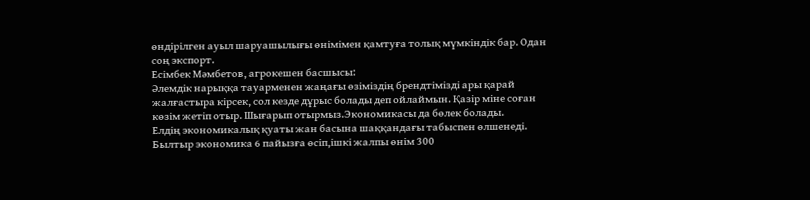өндірілген ауыл шаруашылығы өнімімен қамтуға толық мүмкіндік бар. Одан соң экспорт.
Есімбек Мәмбетов, агрокешен басшысы:
Әлемдік нарыққа тауарменен жаңағы өзіміздің брендтімізді ары қарай жалғастыра кірсек, сол кезде дұрыс болады деп ойлаймын. Қазір міне соған көзім жетіп отыр. Шығарып отырмыз.Экономикасы да бөлек болады.
Елдің экономикалық қуаты жан басына шаққандағы табыспен өлшенеді. Былтыр экономика 6 пайызға өсіп,ішкі жалпы өнім 300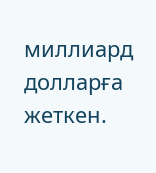миллиард долларға жеткен.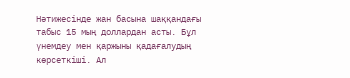Нәтижесінде жан басына шаққандағы табыс 15 мың доллардан асты. Бұл үнемдеу мен қаржыны қадағалудың көрсеткіші. Ал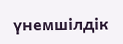үнемшілдік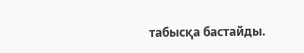табысқа бастайды.